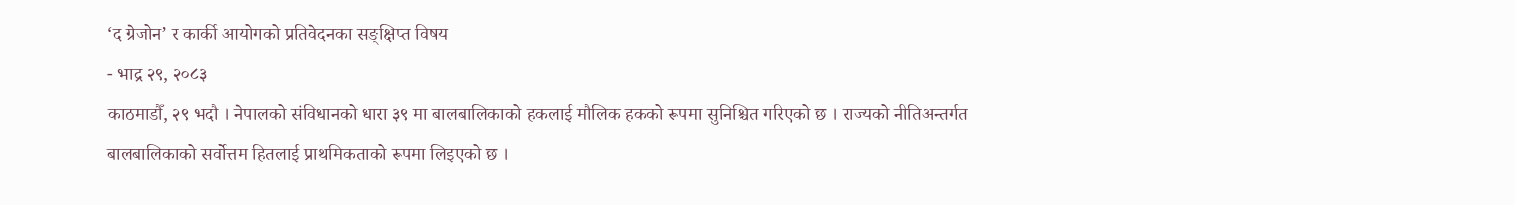‘द ग्रेजोन’ र कार्की आयोगको प्रतिवेदनका सङ्क्षिप्त विषय
- भाद्र २९, २०८३
काठमाडौँ, २९ भदौ । नेपालको संविधानको धारा ३९ मा बालबालिकाको हकलाई मौलिक हकको रूपमा सुनिश्चित गरिएको छ । राज्यको नीतिअन्तर्गत बालबालिकाको सर्वोत्तम हितलाई प्राथमिकताको रूपमा लिइएको छ ।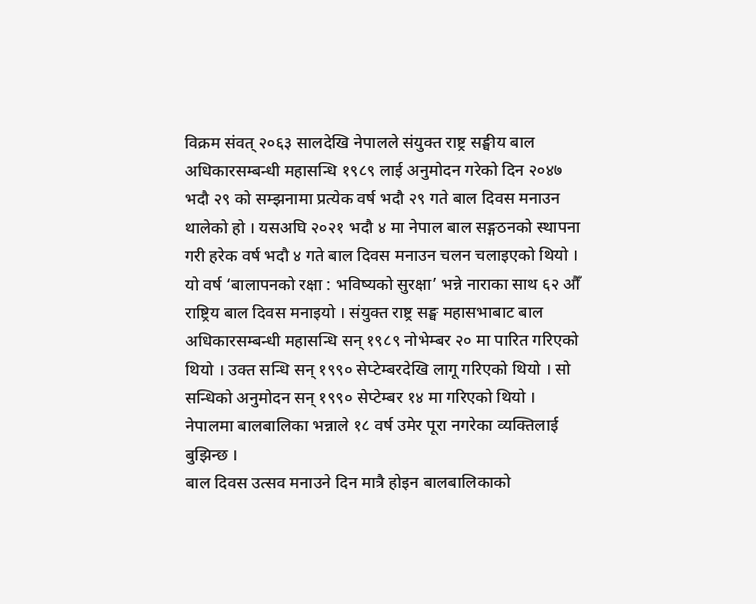विक्रम संवत् २०६३ सालदेखि नेपालले संयुक्त राष्ट्र सङ्घीय बाल अधिकारसम्बन्धी महासन्धि १९८९ लाई अनुमोदन गरेको दिन २०४७ भदौ २९ को सम्झनामा प्रत्येक वर्ष भदौ २९ गते बाल दिवस मनाउन थालेको हो । यसअघि २०२१ भदौ ४ मा नेपाल बाल सङ्गठनको स्थापना गरी हरेक वर्ष भदौ ४ गते बाल दिवस मनाउन चलन चलाइएको थियो । यो वर्ष ‘बालापनको रक्षा : भविष्यको सुरक्षा’ भन्ने नाराका साथ ६२ औँ राष्ट्रिय बाल दिवस मनाइयो । संयुक्त राष्ट्र सङ्घ महासभाबाट बाल अधिकारसम्बन्धी महासन्धि सन् १९८९ नोभेम्बर २० मा पारित गरिएको थियो । उक्त सन्धि सन् १९९० सेप्टेम्बरदेखि लागू गरिएको थियो । सो सन्धिको अनुमोदन सन् १९९० सेप्टेम्बर १४ मा गरिएको थियो । नेपालमा बालबालिका भन्नाले १८ वर्ष उमेर पूरा नगरेका व्यक्तिलाई बुझिन्छ ।
बाल दिवस उत्सव मनाउने दिन मात्रै होइन बालबालिकाको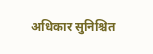अधिकार सुनिश्चित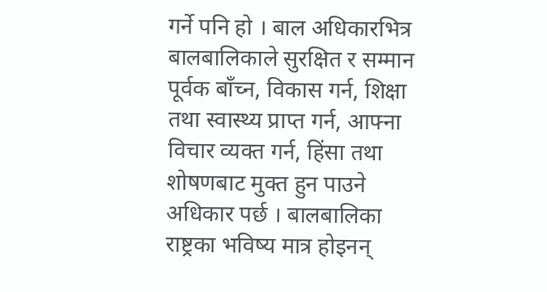गर्ने पनि हो । बाल अधिकारभित्र बालबालिकाले सुरक्षित र सम्मान पूर्वक बाँच्न, विकास गर्न, शिक्षा तथा स्वास्थ्य प्राप्त गर्न, आफ्ना विचार व्यक्त गर्न, हिंसा तथा शोषणबाट मुक्त हुन पाउने अधिकार पर्छ । बालबालिका राष्ट्रका भविष्य मात्र होइनन्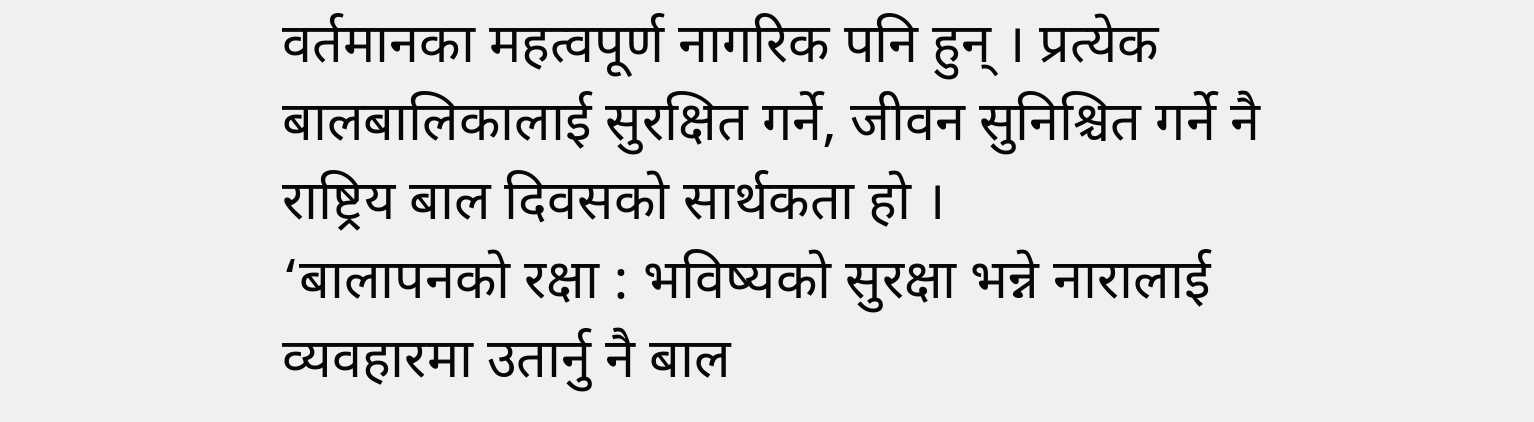वर्तमानका महत्वपूर्ण नागरिक पनि हुन् । प्रत्येक बालबालिकालाई सुरक्षित गर्ने, जीवन सुनिश्चित गर्ने नै राष्ट्रिय बाल दिवसको सार्थकता हो ।
‘बालापनको रक्षा : भविष्यको सुरक्षा भन्ने नारालाई व्यवहारमा उतार्नु नै बाल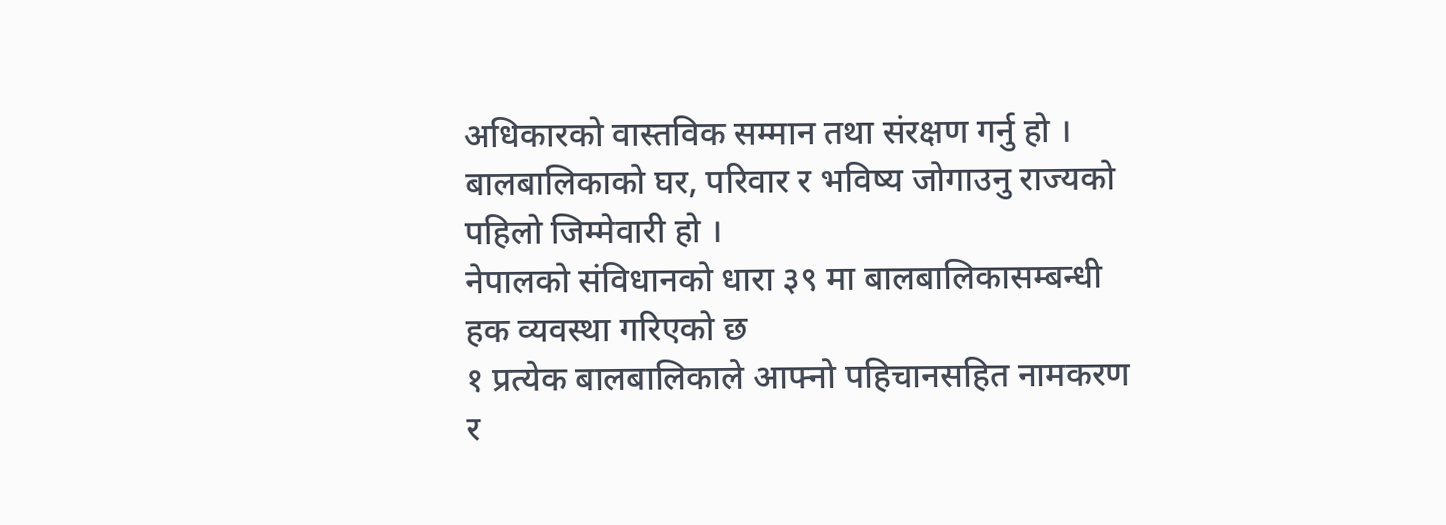अधिकारको वास्तविक सम्मान तथा संरक्षण गर्नु हो । बालबालिकाको घर, परिवार र भविष्य जोगाउनु राज्यको पहिलो जिम्मेवारी हो ।
नेपालको संविधानको धारा ३९ मा बालबालिकासम्बन्धी हक व्यवस्था गरिएको छ
१ प्रत्येक बालबालिकाले आफ्नो पहिचानसहित नामकरण र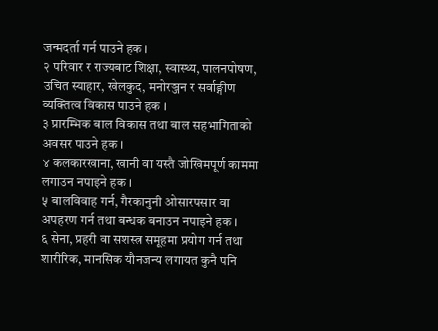जन्मदर्ता गर्न पाउने हक ।
२ परिवार र राज्यबाट शिक्षा, स्वास्थ्य, पालनपोषण, उचित स्याहार, खेलकुद, मनोरञ्जन र सर्वाङ्गीण व्यक्तित्व विकास पाउने हक ।
३ प्रारम्भिक बाल विकास तथा बाल सहभागिताको अवसर पाउने हक ।
४ कलकारखाना, खानी वा यस्तै जोखिमपूर्ण काममा लगाउन नपाइने हक ।
५ बालविवाह गर्न, गैरकानुनी ओसारपसार वा अपहरण गर्न तथा बन्धक बनाउन नपाइने हक ।
६ सेना, प्रहरी वा सशस्त्र समूहमा प्रयोग गर्न तथा शारीरिक, मानसिक यौनजन्य लगायत कुनै पनि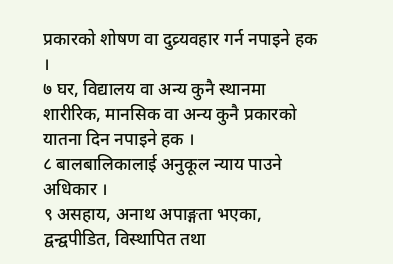प्रकारको शोषण वा दुव्र्यवहार गर्न नपाइने हक ।
७ घर, विद्यालय वा अन्य कुनै स्थानमा शारीरिक, मानसिक वा अन्य कुनै प्रकारको यातना दिन नपाइने हक ।
८ बालबालिकालाई अनुकूल न्याय पाउने अधिकार ।
९ असहाय, अनाथ अपाङ्गता भएका, द्वन्द्वपीडित, विस्थापित तथा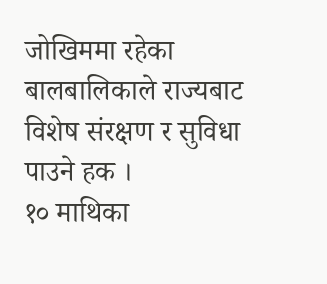जोखिममा रहेका बालबालिकाले राज्यबाट विशेष संरक्षण र सुविधा पाउने हक ।
१० माथिका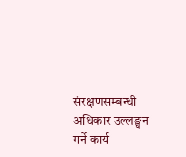संरक्षणसम्बन्धी अधिकार उल्लङ्घन गर्ने कार्य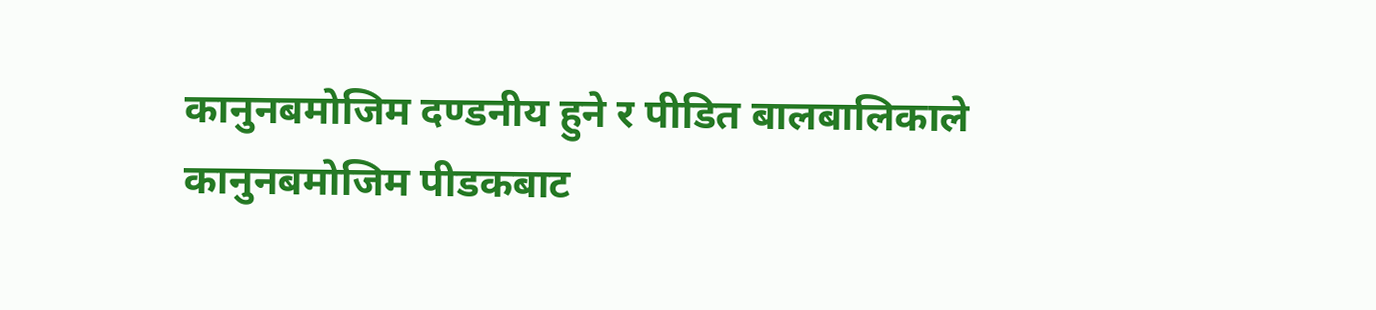कानुनबमोजिम दण्डनीय हुने र पीडित बालबालिकाले कानुनबमोजिम पीडकबाट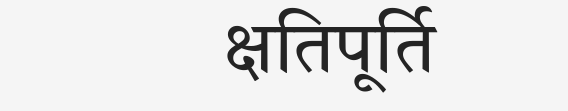क्षतिपूर्ति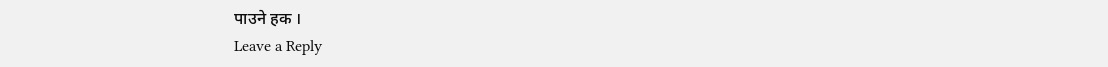पाउने हक ।
Leave a Reply